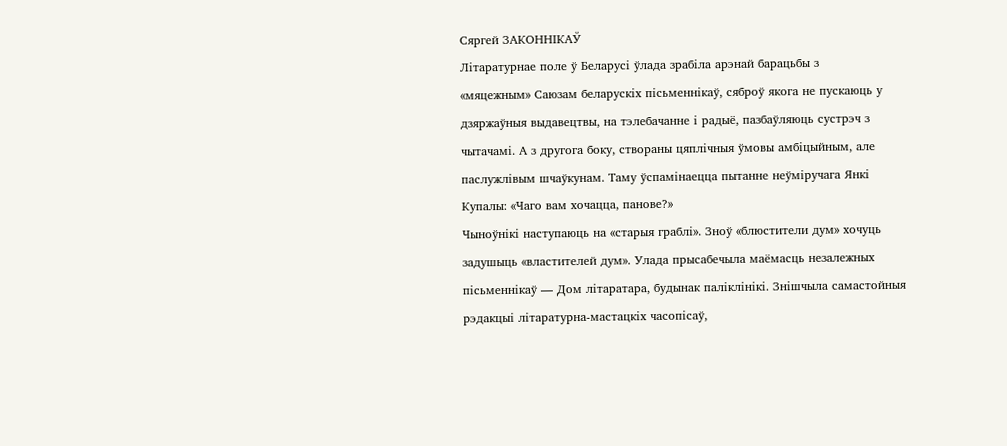Сяргей ЗАКОННІКАЎ
Літаратурнае поле ў Беларусі ўлада зрабіла арэнай барацьбы з
«мяцежным» Саюзам беларускіх пісьменнікаў, сяброў якога не пускаюць у
дзяржаўныя выдавецтвы, на тэлебачанне і радыё, пазбаўляюць сустрэч з
чытачамі. А з другога боку, створаны цяплічныя ўмовы амбіцыйным, але
паслужлівым шчаўкунам. Таму ўспамінаецца пытанне неўміручага Янкі
Купалы: «Чаго вам хочацца, панове?»
Чыноўнікі наступаюць на «старыя граблі». Зноў «блюстители дум» хочуць
задушыць «властителей дум». Улада прысабечыла маёмасць незалежных
пісьменнікаў — Дом літаратара, будынак паліклінікі. Знішчыла самастойныя
рэдакцыі літаратурна-мастацкіх часопісаў,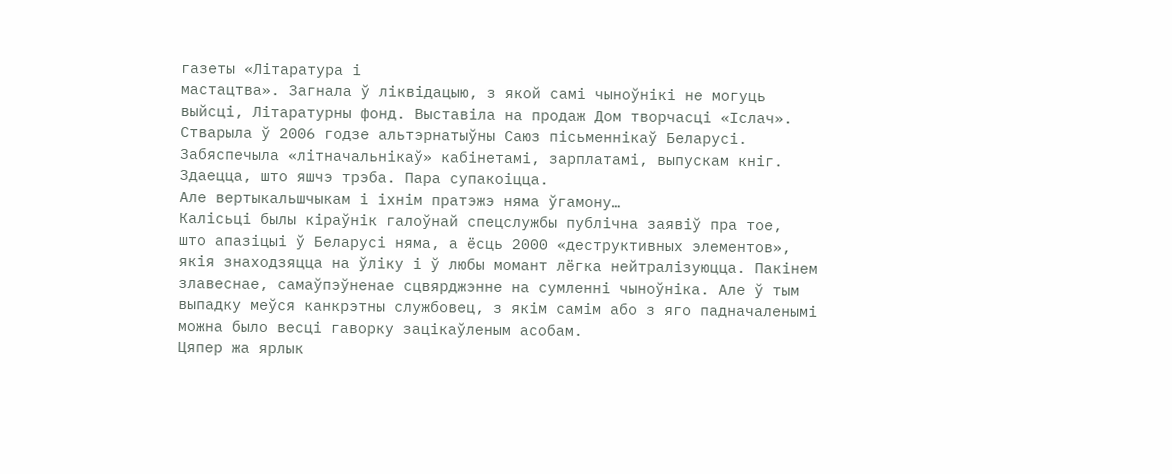газеты «Літаратура і
мастацтва». Загнала ў ліквідацыю, з якой самі чыноўнікі не могуць
выйсці, Літаратурны фонд. Выставіла на продаж Дом творчасці «Іслач».
Стварыла ў 2006 годзе альтэрнатыўны Саюз пісьменнікаў Беларусі.
Забяспечыла «літначальнікаў» кабінетамі, зарплатамі, выпускам кніг.
Здаецца, што яшчэ трэба. Пара супакоіцца.
Але вертыкальшчыкам і іхнім пратэжэ няма ўгамону…
Калісьці былы кіраўнік галоўнай спецслужбы публічна заявіў пра тое,
што апазіцыі ў Беларусі няма, а ёсць 2000 «деструктивных элементов»,
якія знаходзяцца на ўліку і ў любы момант лёгка нейтралізуюцца. Пакінем
злавеснае, самаўпэўненае сцвярджэнне на сумленні чыноўніка. Але ў тым
выпадку меўся канкрэтны службовец, з якім самім або з яго падначаленымі
можна было весці гаворку зацікаўленым асобам.
Цяпер жа ярлык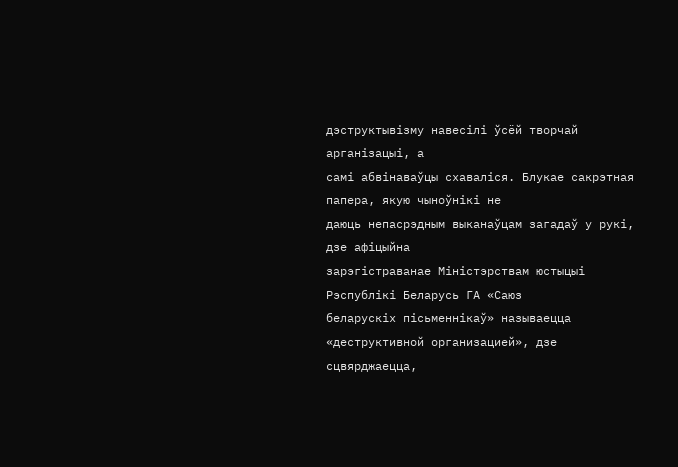дэструктывізму навесілі ўсёй творчай арганізацыі, а
самі абвінаваўцы схаваліся. Блукае сакрэтная папера, якую чыноўнікі не
даюць непасрэдным выканаўцам загадаў у рукі, дзе афіцыйна
зарэгістраванае Міністэрствам юстыцыі Рэспублікі Беларусь ГА «Саюз
беларускіх пісьменнікаў» называецца «деструктивной организацией», дзе
сцвярджаецца,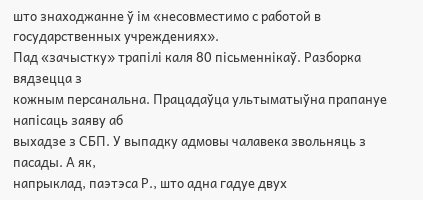што знаходжанне ў ім «несовместимо с работой в
государственных учреждениях».
Пад «зачыстку» трапілі каля 80 пісьменнікаў. Разборка вядзецца з
кожным персанальна. Працадаўца ультыматыўна прапануе напісаць заяву аб
выхадзе з СБП. У выпадку адмовы чалавека звольняць з пасады. А як,
напрыклад, паэтэса Р., што адна гадуе двух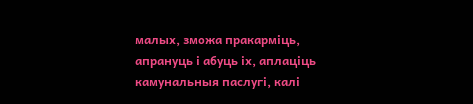малых, зможа пракарміць,
апрануць і абуць іх, аплаціць камунальныя паслугі, калі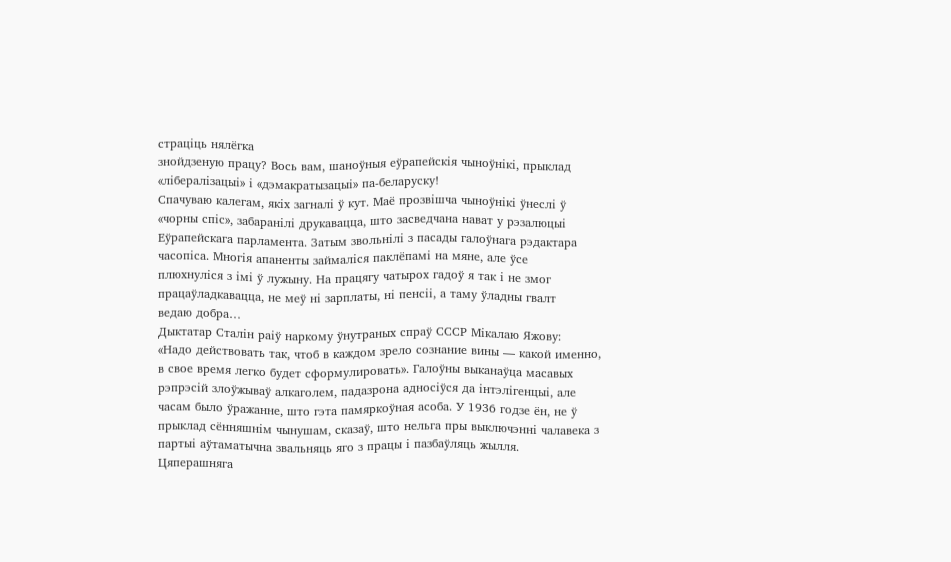страціць нялёгка
знойдзеную працу? Вось вам, шаноўныя еўрапейскія чыноўнікі, прыклад
«лібералізацыі» і «дэмакратызацыі» па-беларуску!
Спачуваю калегам, якіх загналі ў кут. Маё прозвішча чыноўнікі ўнеслі ў
«чорны спіс», забаранілі друкавацца, што засведчана нават у рэзалюцыі
Еўрапейскага парламента. Затым звольнілі з пасады галоўнага рэдактара
часопіса. Многія апаненты займаліся паклёпамі на мяне, але ўсе
плюхнуліся з імі ў лужыну. На працягу чатырох гадоў я так і не змог
працаўладкавацца, не меў ні зарплаты, ні пенсіі, а таму ўладны гвалт
ведаю добра…
Дыктатар Сталін раіў наркому ўнутраных спраў СССР Мікалаю Яжову:
«Надо действовать так, чтоб в каждом зрело сознание вины — какой именно,
в свое время легко будет сформулировать». Галоўны выканаўца масавых
рэпрэсій злоўжываў алкаголем, падазрона адносіўся да інтэлігенцыі, але
часам было ўражанне, што гэта памяркоўная асоба. У 1936 годзе ён, не ў
прыклад сённяшнім чынушам, сказаў, што нельга пры выключэнні чалавека з
партыі аўтаматычна звальняць яго з працы і пазбаўляць жылля.
Цяперашняга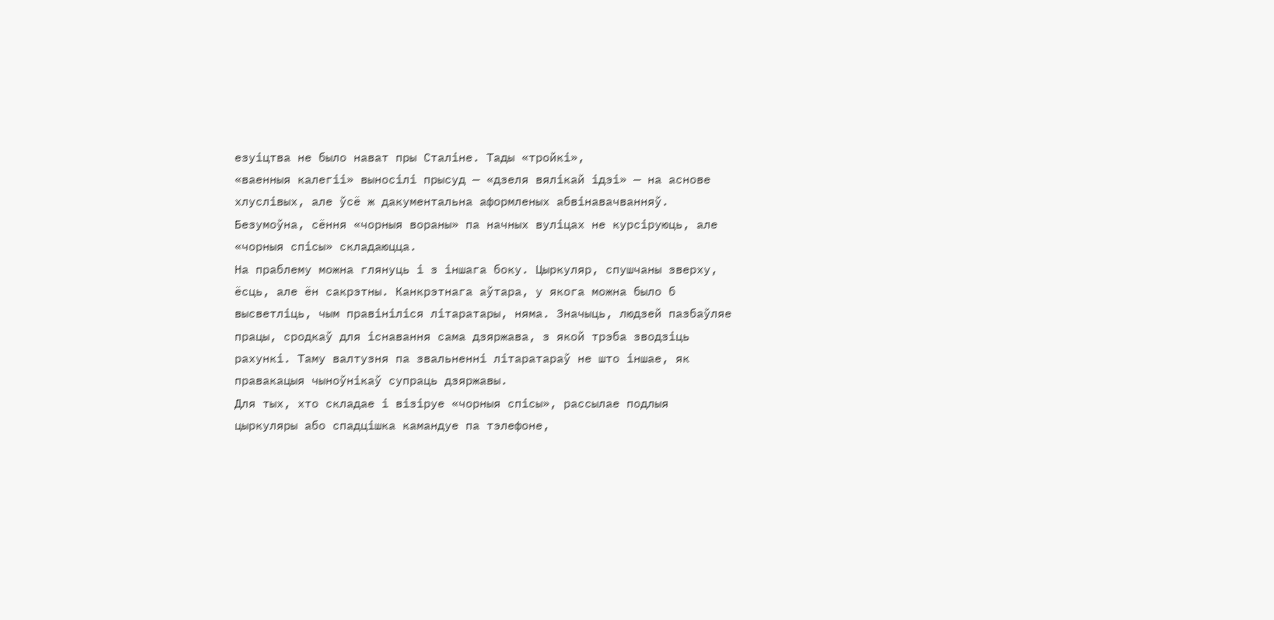езуіцтва не было нават пры Сталіне. Тады «тройкі»,
«ваенныя калегіі» выносілі прысуд — «дзеля вялікай ідэі» — на аснове
хлуслівых, але ўсё ж дакументальна аформленых абвінавачванняў.
Безумоўна, сёння «чорныя вораны» па начных вуліцах не курсіруюць, але
«чорныя спісы» складаюцца.
На праблему можна глянуць і з іншага боку. Цыркуляр, спушчаны зверху,
ёсць, але ён сакрэтны. Канкрэтнага аўтара, у якога можна было б
высветліць, чым правініліся літаратары, няма. Значыць, людзей пазбаўляе
працы, сродкаў для існавання сама дзяржава, з якой трэба зводзіць
рахункі. Таму валтузня па звальненні літаратараў не што іншае, як
правакацыя чыноўнікаў супраць дзяржавы.
Для тых, хто складае і візіруе «чорныя спісы», рассылае подлыя
цыркуляры або спадцішка камандуе па тэлефоне,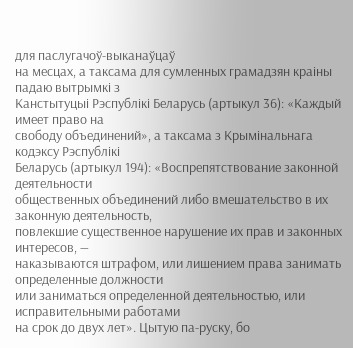для паслугачоў-выканаўцаў
на месцах, а таксама для сумленных грамадзян краіны падаю вытрымкі з
Канстытуцыі Рэспублікі Беларусь (артыкул 36): «Каждый имеет право на
свободу объединений», а таксама з Крымінальнага кодэксу Рэспублікі
Беларусь (артыкул 194): «Воспрепятствование законной деятельности
общественных объединений либо вмешательство в их законную деятельность,
повлекшие существенное нарушение их прав и законных интересов, —
наказываются штрафом, или лишением права занимать определенные должности
или заниматься определенной деятельностью, или исправительными работами
на срок до двух лет». Цытую па-руску, бо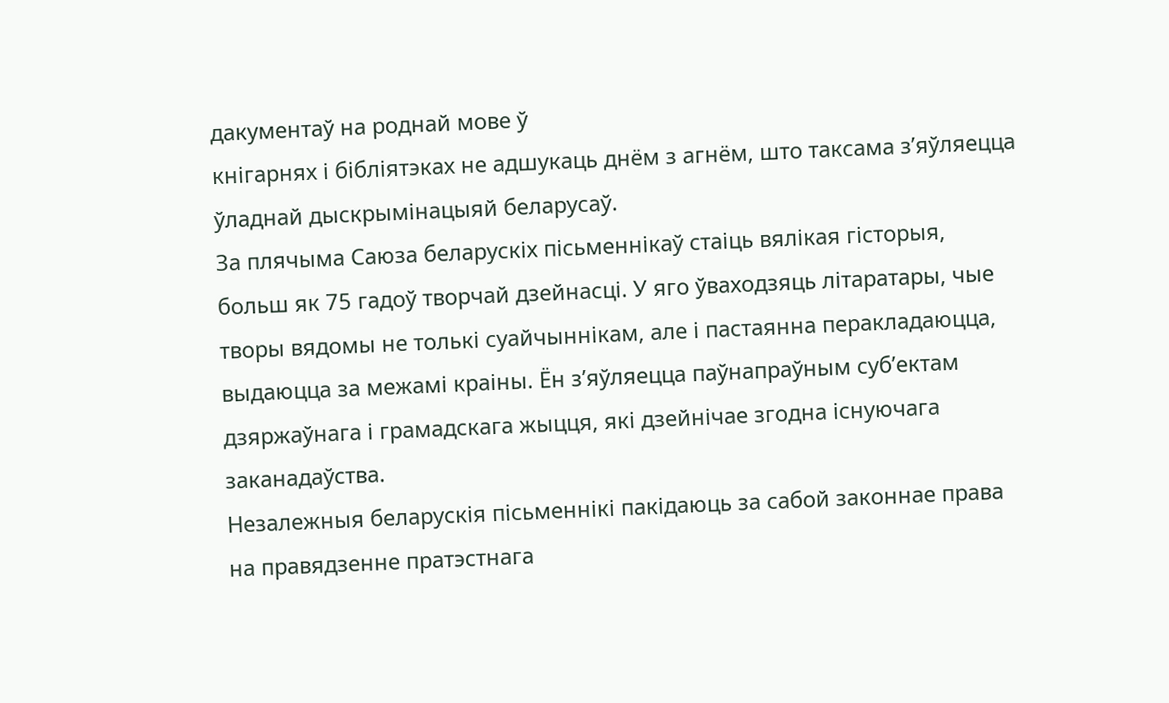дакументаў на роднай мове ў
кнігарнях і бібліятэках не адшукаць днём з агнём, што таксама з’яўляецца
ўладнай дыскрымінацыяй беларусаў.
За плячыма Саюза беларускіх пісьменнікаў стаіць вялікая гісторыя,
больш як 75 гадоў творчай дзейнасці. У яго ўваходзяць літаратары, чые
творы вядомы не толькі суайчыннікам, але і пастаянна перакладаюцца,
выдаюцца за межамі краіны. Ён з’яўляецца паўнапраўным суб’ектам
дзяржаўнага і грамадскага жыцця, які дзейнічае згодна існуючага
заканадаўства.
Незалежныя беларускія пісьменнікі пакідаюць за сабой законнае права
на правядзенне пратэстнага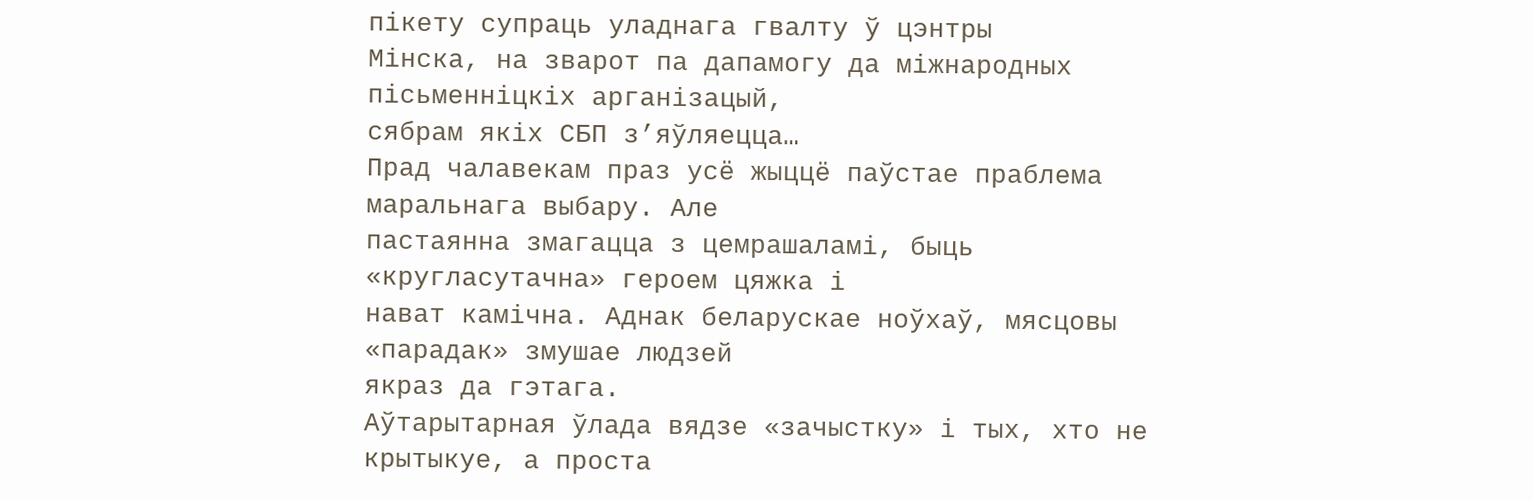пікету супраць уладнага гвалту ў цэнтры
Мінска, на зварот па дапамогу да міжнародных пісьменніцкіх арганізацый,
сябрам якіх СБП з’яўляецца…
Прад чалавекам праз усё жыццё паўстае праблема маральнага выбару. Але
пастаянна змагацца з цемрашаламі, быць «кругласутачна» героем цяжка і
нават камічна. Аднак беларускае ноўхаў, мясцовы «парадак» змушае людзей
якраз да гэтага.
Аўтарытарная ўлада вядзе «зачыстку» і тых, хто не крытыкуе, а проста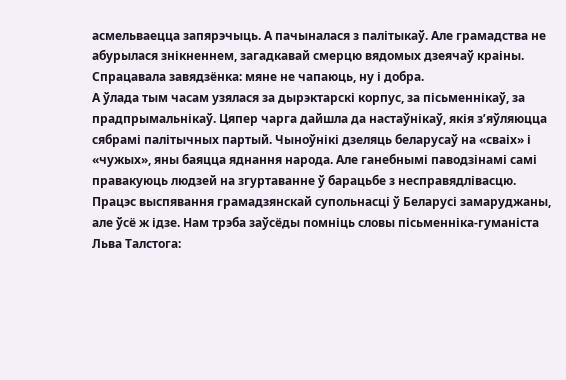асмельваецца запярэчыць. А пачыналася з палітыкаў. Але грамадства не
абурылася знікненнем, загадкавай смерцю вядомых дзеячаў краіны.
Спрацавала завядзёнка: мяне не чапаюць, ну і добра.
А ўлада тым часам узялася за дырэктарскі корпус, за пісьменнікаў, за
прадпрымальнікаў. Цяпер чарга дайшла да настаўнікаў, якія з’яўляюцца
сябрамі палітычных партый. Чыноўнікі дзеляць беларусаў на «сваіх» і
«чужых», яны баяцца яднання народа. Але ганебнымі паводзінамі самі
правакуюць людзей на згуртаванне ў барацьбе з несправядлівасцю.
Працэс выспявання грамадзянскай супольнасці ў Беларусі замаруджаны,
але ўсё ж ідзе. Нам трэба заўсёды помніць словы пісьменніка-гуманіста
Льва Талстога: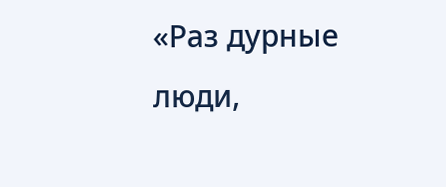«Раз дурные люди,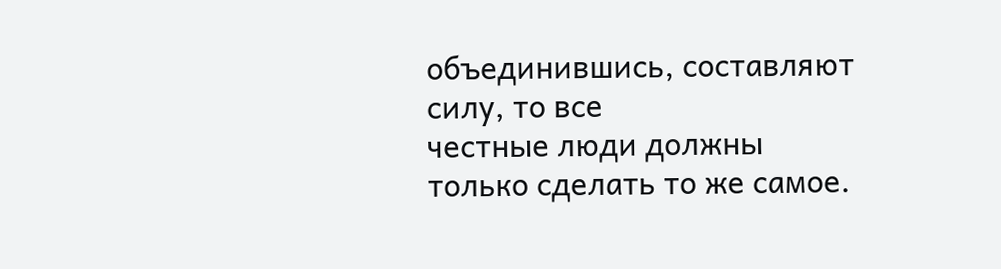объединившись, составляют силу, то все
честные люди должны только сделать то же самое.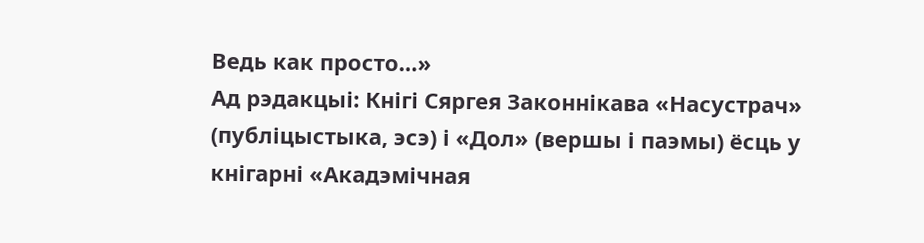Ведь как просто…»
Ад рэдакцыі: Кнігі Сяргея Законнікава «Насустрач»
(публіцыстыка, эсэ) і «Дол» (вершы і паэмы) ёсць у кнігарні «Акадэмічная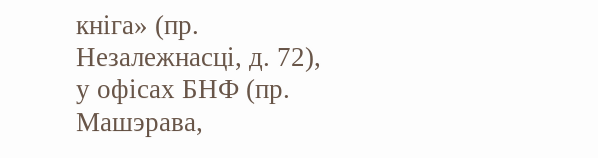кніга» (пр. Незалежнасці, д. 72), у офісах БНФ (пр. Машэрава,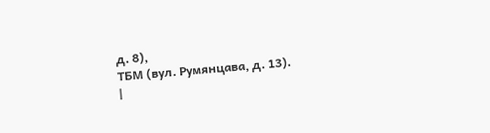д. 8),
ТБМ (вул. Румянцава, д. 13).
|